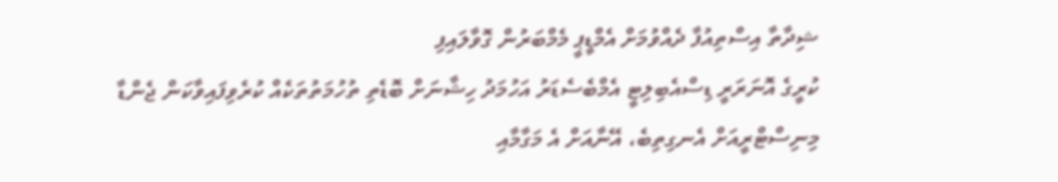ޝިދާތާ އިސްތިއުފާ ދެއްވުމަށް އެމްޑީޕީ މެމްބަރުން ގޮވާލައިފި
ކުރީގެ އޮނަރަރީ ޑިސްއެބިލިޓީ އެމްބެސެޑަރު އަހުމަދު ހިޝާނަށް ބޮޑެތި ތުހުމަތުތަކެއް ކުރެވިފައިވާކަން ޖެންޑާ މިނިސްޓްރީއަށް އެނގިތިބެ، އޭނާއަށް އެ މަގާމާއި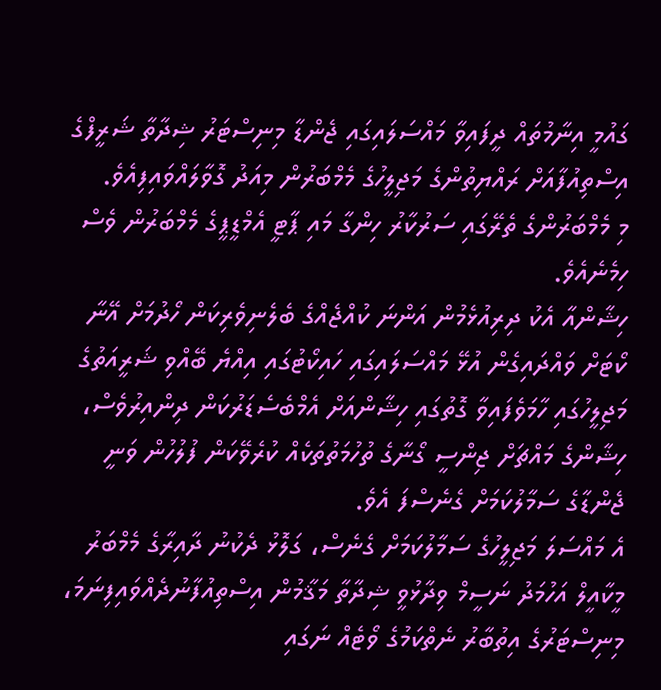ގައުމީ އިނާމުތައް ދީފައިވާ މައްސަލައިގައި ޖެންޑާ މިނިސްޓަރު ޝިދާތާ ޝަރީފްގެ އިސްތިއުފާއަށް ރައްޔިތުންގެ މަޖިލީހުގެ މެމްބަރުން މިއަދު ގޮވާލައްވައިފިއެވެ.
މި މެމްބަރުންގެ ތެރޭގައި ސަރުކާރު ހިންގާ މައި ޕާޓީ އެމްޑީޕީގެ މެމްބަރުން ވެސް ހިމެނެއެވެ.
ހިޝާންއާ އެކު ދިރިއުޅެމުން އަންނަ ކުއްޖެއްގެ ބެލެނިވެރިކަން ހޯދުމަށް އޭނާ ކޯޓަށް ވައްދައިގެން އުޅޭ މައްސަލައިގައި ހައިކޯޓުގައި އިއްޔެ ބޭއްވި ޝަރީއަތުގެ މަޖިލީހުގައި ހާމަވެފައިވާ ގޮތުގައި ހިޝާންއަށް އެމްބެސެޑަރުކަން ދިންއިރުވެސް، ހިޝާންގެ މައްޗަށް ޖިންސީ ގޯނާގެ ތުހުމަތުތަކެއް ކުރެވޭކަން ފުލުހުން ވަނީ ޖެންޑާގެ ސަމާލުކަމަށް ގެނެސްފަ އެވެ.
އެ މައްސަލަ މަޖިލީހުގެ ސަމާލުކަމަށް ގެނެސް، ގަލޮޅު ދެކުނު ދާއިރާގެ މެމްބަރު މީކާއީލް އަހުމަދު ނަސީމް ވިދާޅުވީ ޝިދާތާ މަޤާމުން އިސްތިއުފާނުދެއްވައިފިނަމަ، މިނިސްޓަރުގެ އިތުބާރު ނެތްކަމުގެ ވޯޓެއް ނަގައި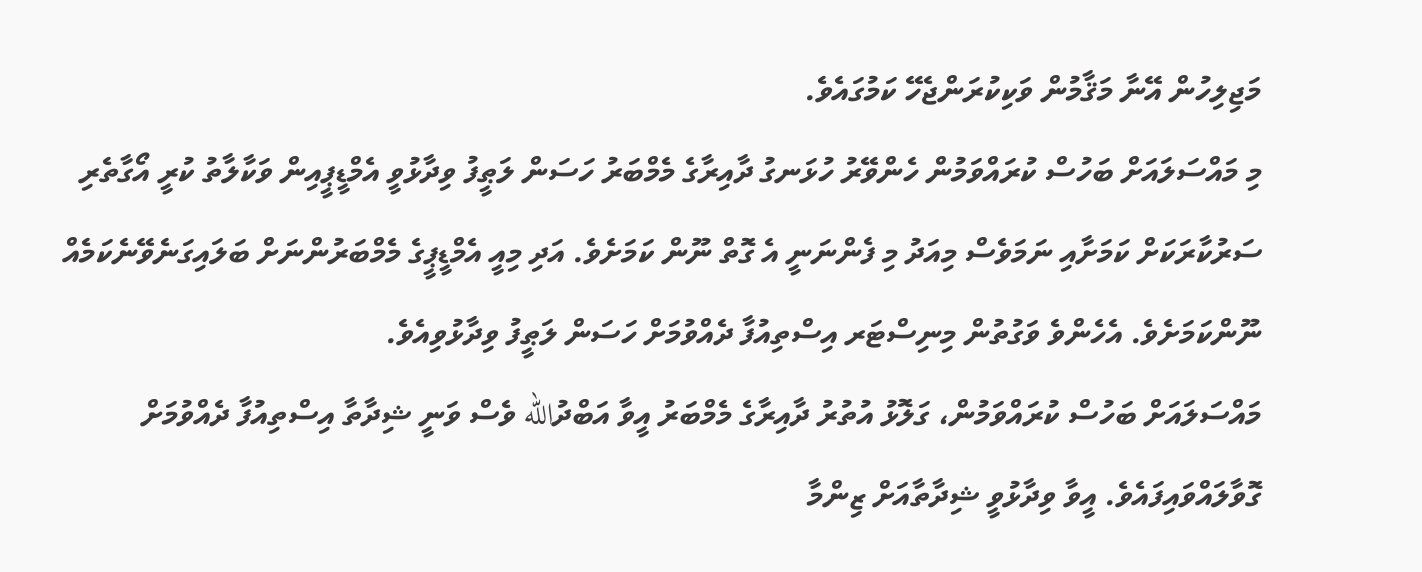މަޖިލިހުން އޭނާ މަޤާމުން ވަކިކުރަންޖެހޭ ކަމުގައެވެ.
މި މައްސަލައަށް ބަހުސް ކުރައްވަމުން ހެންވޭރު ހުޅަނގު ދާއިރާގެ މެމްބަރު ހަސަން ލަޠީފު ވިދާޅުވީ އެމްޑީޕީއިން ވަކާލާތު ކުރީ އޯގާތެރި ސަރުކާރަކަށް ކަމަށާއި ނަމަވެސް މިއަދު މި ފެންނަނީ އެ ގޮތް ނޫން ކަމަށެވެ. އަދި މިއީ އެމްޑީޕީގެ މެމްބަރުންނަށް ބަލައިގަނެވޭނެކަމެއް ނޫންކަމަށެވެ. އެހެންވެ ވަގުތުން މިނިސްޓަރ އިސްތިއުފާ ދެއްވުމަށް ހަސަން ލަޠީފު ވިދާޅުވިއެވެ.
މައްސަލައަށް ބަހުސް ކުރައްވަމުން، ގަލޮޅު އުތުރު ދާއިރާގެ މެމްބަރު އީވާ އަބްދުالله ވެސް ވަނީ ޝިދާތާ އިސްތިއުފާ ދެއްވުމަށް ގޮވާލައްވައިފައެވެ. އީވާ ވިދާޅުވީ ޝިދާތާއަށް ޒިންމާ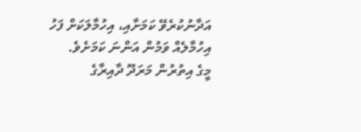އަދާނުކުރެވޭ ކަމަށާއި، އިހުމާލަކަށް ފަހު އިހުމާލެއް ވަމުން އަންނަ ކަމަށެވެ.
މީގެ އިތުރުން މަރަދޫ ދާއިރާގެ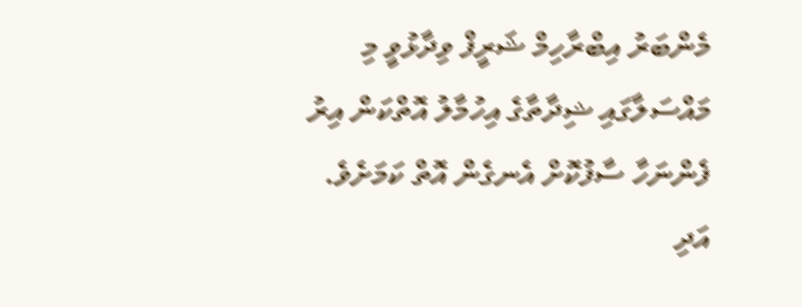މެންބަރު އިބްރާހިމް ޝަރީފް ވިދާޅުވީ މި މައްސަލާގައި ޝިދާތާގެ އިހުމާލު އޮތްކަން އިރު ފެންނަހާ ސާފުކޮށް އެނގެން އޮތް ކަމަށެވެ. އަދި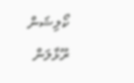ކޯލިޝަން ރޫޅާލަން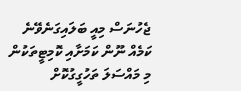ޖެހުނަސް މިއީ ބަލައިގަނެވޭނެ ކަމެއް ނޫން ކަމަށާއި ކޮމިޓީތަކުން މި މައްސަލަ ތަހުގީގުކޮށް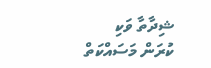ޝިދާތާ ވަކި ކުރަން މަސައްކަތް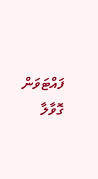ފައްޓަވަން ގޮވާލާ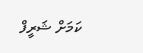ކަމަށް ޝަރީފް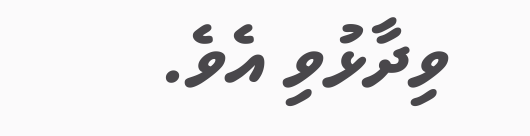ވިދާޅުވި އެވެ.